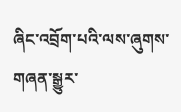ཞིང་འབྲོག་པའི་ལས་ཞུགས་གཞན་སྒྱུར་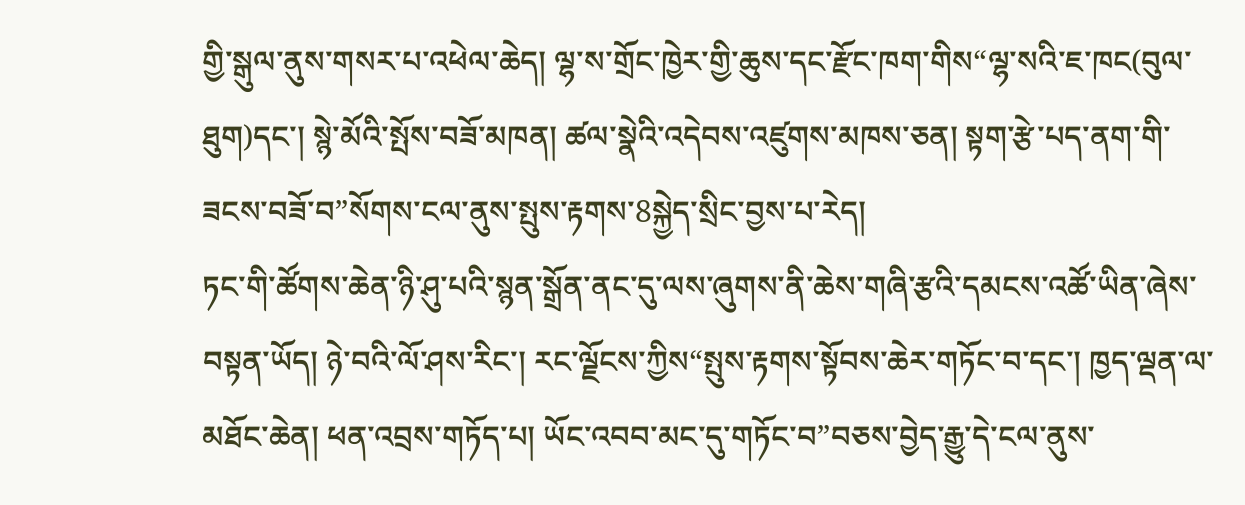གྱི་སྒུལ་ནུས་གསར་པ་འཕེལ་ཆེད། ལྷ་ས་གྲོང་ཁྱེར་གྱི་ཆུས་དང་རྫོང་ཁག་གིས“ལྷ་སའི་ཇ་ཁང(བུལ་ཐུག)དང་། སྙེ་མོའི་སྤོས་བཟོ་མཁན། ཚལ་སྣེའི་འདེབས་འཛུགས་མཁས་ཅན། སྟག་རྩེ་པད་ནག་གི་ཟངས་བཟོ་བ”སོགས་ངལ་ནུས་སྤུས་རྟགས་8སྐྱེད་སྲིང་བྱས་པ་རེད།
ཏང་གི་ཚོགས་ཆེན་ཉི་ཤུ་པའི་སྙན་སྒྲོན་ནང་དུ་ལས་ཞུགས་ནི་ཆེས་གཞི་རྩའི་དམངས་འཚོ་ཡིན་ཞེས་བསྟན་ཡོད། ཉེ་བའི་ལོ་ཤས་རིང་། རང་ལྗོངས་ཀྱིས“སྤུས་རྟགས་སྟོབས་ཆེར་གཏོང་བ་དང་། ཁྱད་ལྡན་ལ་མཐོང་ཆེན། ཕན་འབྲས་གཏོད་པ། ཡོང་འབབ་མང་དུ་གཏོང་བ”བཅས་བྱེད་རྒྱུ་དེ་ངལ་ནུས་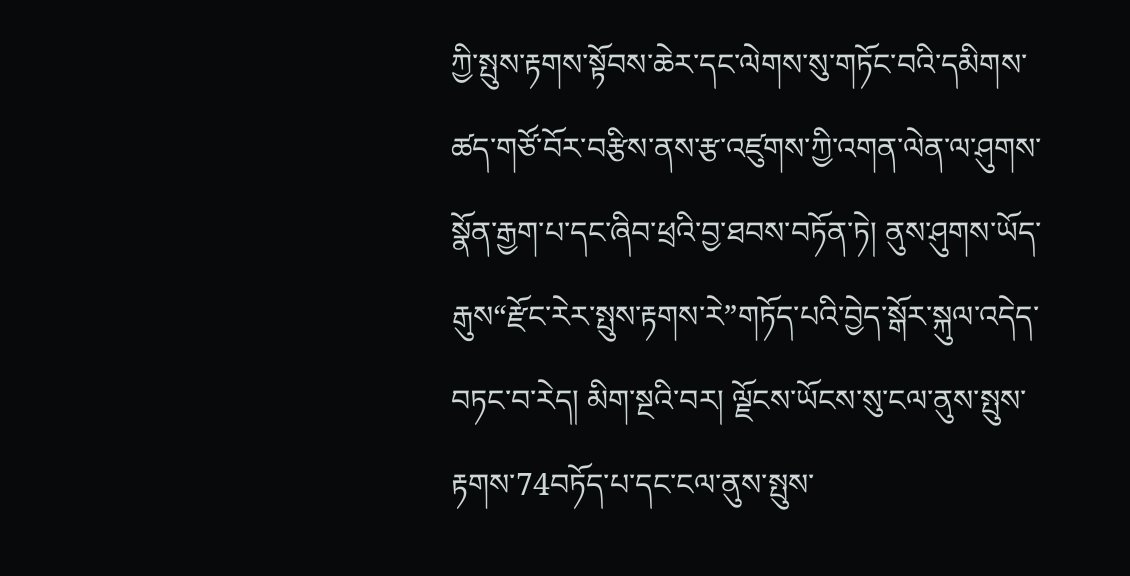ཀྱི་སྤུས་རྟགས་སྟོབས་ཆེར་དང་ལེགས་སུ་གཏོང་བའི་དམིགས་ཚད་གཙོ་བོར་བརྩིས་ནས་རྩ་འཛུགས་ཀྱི་འགན་ལེན་ལ་ཤུགས་སྣོན་རྒྱག་པ་དང་ཞིབ་ཕྲའི་བྱ་ཐབས་བཏོན་ཏེ། ནུས་ཤུགས་ཡོད་རྒུས“རྫོང་རེར་སྤུས་རྟགས་རེ”གཏོད་པའི་བྱེད་སྒོར་སྐུལ་འདེད་བཏང་བ་རེད། མིག་སྔའི་བར། ལྗོངས་ཡོངས་སུ་ངལ་ནུས་སྤུས་རྟགས་74བཏོད་པ་དང་ངལ་ནུས་སྤུས་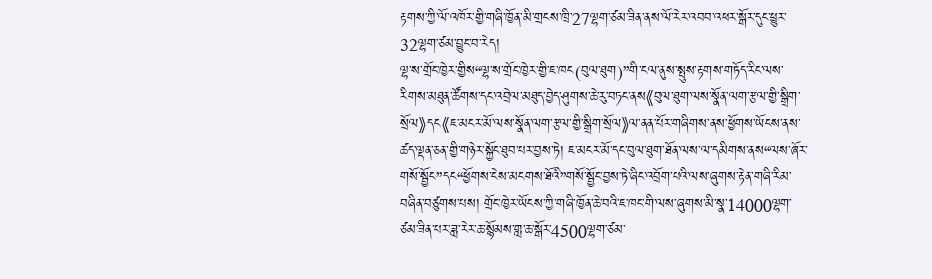རྟགས་ཀྱི་ལོ་འཁོར་གྱི་གཞི་ཁྱོན་མི་གྲངས་ཁྲི་27ལྷག་ཙམ་ཟིན་ནས་ལོ་རེར་འབབ་འཕར་སྒོར་དུང་ཕྱུར་32ལྷག་ཙམ་བྱུང་བ་རེད།
ལྷ་ས་གྲོང་ཁྱེར་གྱིས“ལྷ་ས་གྲོང་ཁྱེར་གྱི་ཇ་ཁང(བུལ་ཐུག)”གི་ངལ་ནུས་སྤུས་རྟགས་གཏོད་རིང་ལས་རིགས་མཐུན་ཚོགས་དང་འབྲེལ་མཐུད་བྱེད་ཤུགས་ཆེ་རུ་བཏང་ནས《བུལ་ཐུག་ལས་སྣོན་ལག་རྩལ་གྱི་སྒྲིག་སྲོལ》དང《ཇ་མངར་མོ་ལས་སྣོན་ལག་རྩལ་གྱི་སྒྲིག་སྲོལ》ལ་ནན་པོར་གཞིགས་ནས་ཕྱོགས་ཡོངས་ནས་ཚད་ལྡན་ཅན་གྱི་གཉེར་སྐྱོང་ཐུབ་པར་བྱས་ཏེ། ཇ་མངར་མོ་དང་བུལ་ཐུག་ཐོན་ལས་ལ་དམིགས་ནས“ལས་ཞོར་གསོ་སྦྱོང”དང“ཕྱོགས་ངེས་མངགས་ཐོའི”གསོ་སྦྱོང་བྱས་ཏེ་ཞིང་འབྲོག་པའི་ལས་ཞུགས་རྟེན་གཞི་རིམ་བཞིན་བཙུགས་པས། གྲོང་ཁྱེར་ཡོངས་ཀྱི་གཞི་ཁྱོན་ཆེ་བའི་ཇ་ཁང་གི་ལས་ཞུགས་མི་སྣ་14000ལྷག་ཙམ་ཟིན་པར་ཟླ་རེར་ཆ་སྙོམས་གླ་ཆ་སྒོར་4500ལྷག་ཙམ་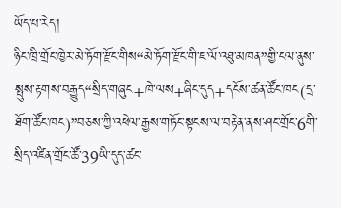ཡོད་པ་རེད།
ཉིང་ཁྲི་གྲོང་ཁྱེར་མེ་ཏོག་རྫོང་གིས“མེ་ཏོག་རྫོང་གི་ཇ་ལོ་འཐུ་མཁན”གྱི་ངལ་ནུས་སྤུས་རྟགས་བརྒྱུད“སྲིད་གཞུང+ཁེ་ལས+ཞིང་དུད+དངོས་ཚན་ཚོང་ཁང(དྲ་ཐོག་ཚོང་ཁང)”བཅས་ཀྱི་འཕེལ་རྒྱས་གཏོང་སྟངས་ལ་བརྟེན་ནས་ཤང་གྲོང་6གི་སྲིད་འཛིན་གྲོང་ཚོ་39ཡི་དུད་ཚང་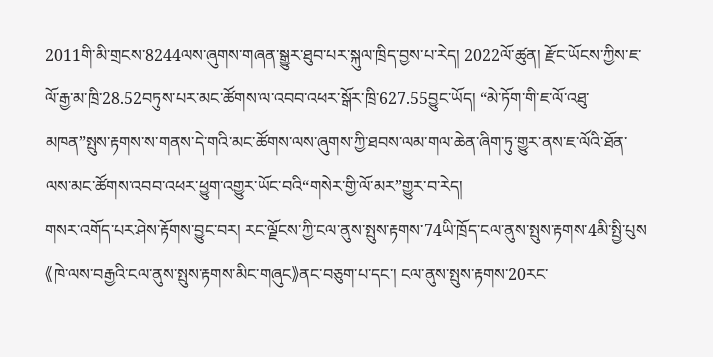2011གི་མི་གྲངས་8244ལས་ཞུགས་གཞན་སྒྱུར་ཐུབ་པར་སྐུལ་ཁྲིད་བྱས་པ་རེད། 2022ལོ་ཚུན། རྫོང་ཡོངས་ཀྱིས་ཇ་ལོ་རྒྱ་མ་ཁྲི་28.52བཏུས་པར་མང་ཚོགས་ལ་འབབ་འཕར་སྒོར་ཁྲི་627.55བྱུང་ཡོད། “མེ་ཏོག་གི་ཇ་ལོ་འཐུ་མཁན”སྤུས་རྟགས་ས་གནས་དེ་གའི་མང་ཚོགས་ལས་ཞུགས་ཀྱི་ཐབས་ལམ་གལ་ཆེན་ཞིག་ཏུ་གྱུར་ནས་ཇ་ལོའི་ཐོན་ལས་མང་ཚོགས་འབབ་འཕར་ཕྱུག་འགྱུར་ཡོང་བའི“གསེར་གྱི་ལོ་མར”གྱུར་བ་རེད།
གསར་འགོད་པར་ཤེས་རྟོགས་བྱུང་བར། རང་ལྗོངས་ཀྱི་ངལ་ནུས་སྤུས་རྟགས་74ཡི་ཁྲོད་ངལ་ནུས་སྤུས་རྟགས་4མི་སྤྱི་པུས《ཁེ་ལས་བརྒྱའི་ངལ་ནུས་སྤུས་རྟགས་མིང་གཞུང》ནང་བཅུག་པ་དང་། ངལ་ནུས་སྤུས་རྟགས་20རང་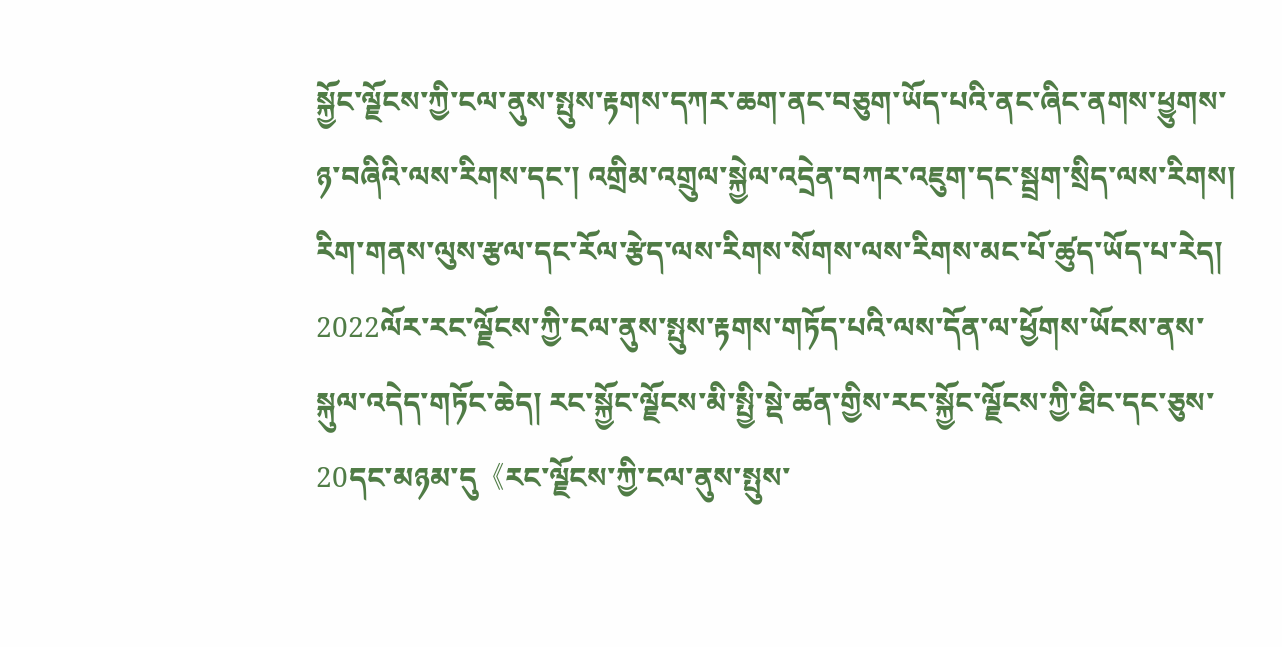སྐྱོང་ལྗོངས་ཀྱི་ངལ་ནུས་སྤུས་རྟགས་དཀར་ཆག་ནང་བཅུག་ཡོད་པའི་ནང་ཞིང་ནགས་ཕྱུགས་ཉ་བཞིའི་ལས་རིགས་དང་། འགྲིམ་འགྲུལ་སྐྱེལ་འདྲེན་བཀར་འཇུག་དང་སྦྲག་སྲིད་ལས་རིགས། རིག་གནས་ལུས་རྩལ་དང་རོལ་རྩེད་ལས་རིགས་སོགས་ལས་རིགས་མང་པོ་ཚུད་ཡོད་པ་རེད།
2022ལོར་རང་ལྗོངས་ཀྱི་ངལ་ནུས་སྤུས་རྟགས་གཏོད་པའི་ལས་དོན་ལ་ཕྱོགས་ཡོངས་ནས་སྐུལ་འདེད་གཏོང་ཆེད། རང་སྐྱོང་ལྗོངས་མི་སྤྱི་སྡེ་ཚན་གྱིས་རང་སྐྱོང་ལྗོངས་ཀྱི་ཐིང་དང་ཅུས་20དང་མཉམ་དུ《རང་ལྗོངས་ཀྱི་ངལ་ནུས་སྤུས་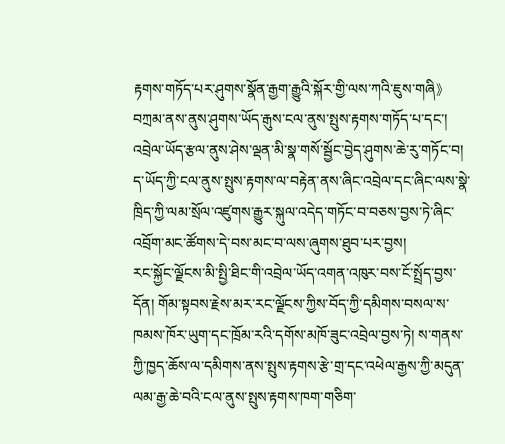རྟགས་གཏོད་པར་ཤུགས་སྣོན་རྒྱག་རྒྱུའི་སྐོར་གྱི་ལས་ཀའི་ཇུས་གཞི》བཀྲམ་ནས་ནུས་ཤུགས་ཡོད་རྒུས་ངལ་ནུས་སྤུས་རྟགས་གཏོད་པ་དང་། འབྲེལ་ཡོད་རྩལ་ནུས་ཤེས་ལྡན་མི་སྣ་གསོ་སྦྱོང་བྱེད་ཤུགས་ཆེ་རུ་གཏོང་བ། ད་ཡོད་ཀྱི་ངལ་ནུས་སྤུས་རྟགས་ལ་བརྟེན་ནས་ཞིང་འབྲེལ་དང་ཞིང་ལས་སྣེ་ཁྲིད་ཀྱི་ལམ་སྲོལ་འཛུགས་རྒྱུར་སྐུལ་འདེད་གཏོང་བ་བཅས་བྱས་ཏེ་ཞིང་འབྲོག་མང་ཚོགས་དེ་བས་མང་བ་ལས་ཞུགས་ཐུབ་པར་བྱས།
རང་སྐྱོང་ལྗོངས་མི་སྤྱི་ཐིང་གི་འབྲེལ་ཡོད་འགན་འཁུར་བས་ངོ་སྤྲོད་བྱས་དོན། གོམ་སྟབས་རྗེས་མར་རང་ལྗོངས་ཀྱིས་བོད་ཀྱི་དམིགས་བསལ་ས་ཁམས་ཁོར་ཡུག་དང་ཁྲོམ་རའི་དགོས་མཁོ་ཟུང་འབྲེལ་བྱས་ཏེ། ས་གནས་ཀྱི་ཁྱད་ཆོས་ལ་དམིགས་ནས་སྤུས་རྟགས་རྩེ་གྲ་དང་འཕེལ་རྒྱས་ཀྱི་མདུན་ལམ་རྒྱ་ཆེ་བའི་ངལ་ནུས་སྤུས་རྟགས་ཁག་གཅིག་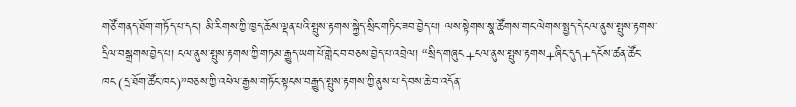གཙོ་གནད་ཐོག་གཏོད་པ་དང་། མི་རིགས་ཀྱི་ཁྱད་ཆོས་ལྡན་པའི་སྤུས་རྟགས་སྐྱེད་སྲིང་གཏིང་ཟབ་བྱེད་པ། ལས་སྟེགས་སྣ་ཚོགས་གང་ལེགས་སྤྱད་དེ་ངལ་ནུས་སྤུས་རྟགས་དྲིལ་བསྒྲགས་བྱེད་པ། ངལ་ནུས་སྤུས་རྟགས་ཀྱི་གཏམ་རྒྱུད་ཡག་པོ་གླེང་བ་བཅས་བྱེད་པ་འབྲེལ། “སྲིད་གཞུང+ངལ་ནུས་སྤུས་རྟགས+ཞིང་དུད+དངོས་ཚན་ཚོང་ཁང(དྲ་ཐོག་ཚོང་ཁང)”བཅས་ཀྱི་འཕེལ་རྒྱས་གཏོང་སྟངས་བརྒྱུད་སྤུས་རྟགས་ཀྱི་ནུས་པ་དེ་བས་ཆེ་བ་འདོན་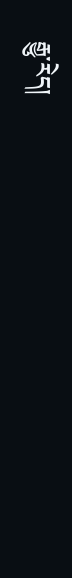རྒྱུ་རེད།